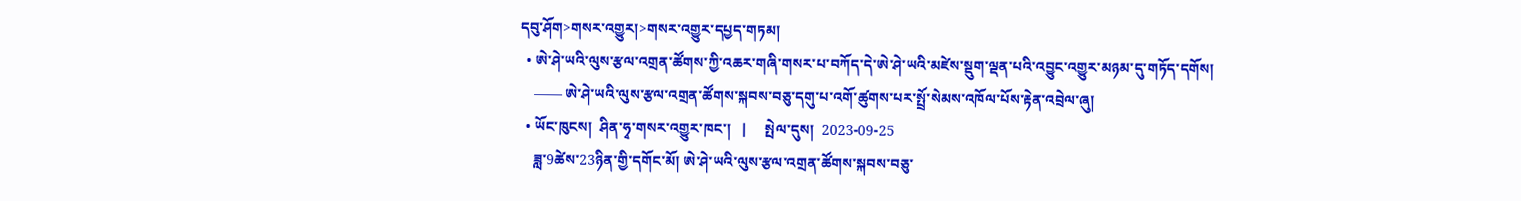དབུ་ཤོག>གསར་འགྱུར།>གསར་འགྱུར་དཔྱད་གཏམ།
  • ཨེ་ཤེ་ཡའི་ལུས་རྩལ་འགྲན་ཚོགས་ཀྱི་འཆར་གཞི་གསར་པ་བཀོད་དེ་ཨེ་ཤེ་ཡའི་མཛེས་སྡུག་ལྡན་པའི་འབྱུང་འགྱུར་མཉམ་དུ་གཏོད་དགོས།
    —— ཨེ་ཤེ་ཡའི་ལུས་རྩལ་འགྲན་ཚོགས་སྐབས་བཅུ་དགུ་པ་འགོ་ཚུགས་པར་སྤྲོ་སེམས་འཁོལ་པོས་རྟེན་འབྲེལ་ཞུ།
  • ཡོང་ཁུངས།  ཤིན་ཧྭ་གསར་འགྱུར་ཁང་།   |     སྤེལ་དུས།  2023-09-25
    ཟླ་9ཚེས་23ཉིན་གྱི་དགོང་མོ། ཨེ་ཤེ་ཡའི་ལུས་རྩལ་འགྲན་ཚོགས་སྐབས་བཅུ་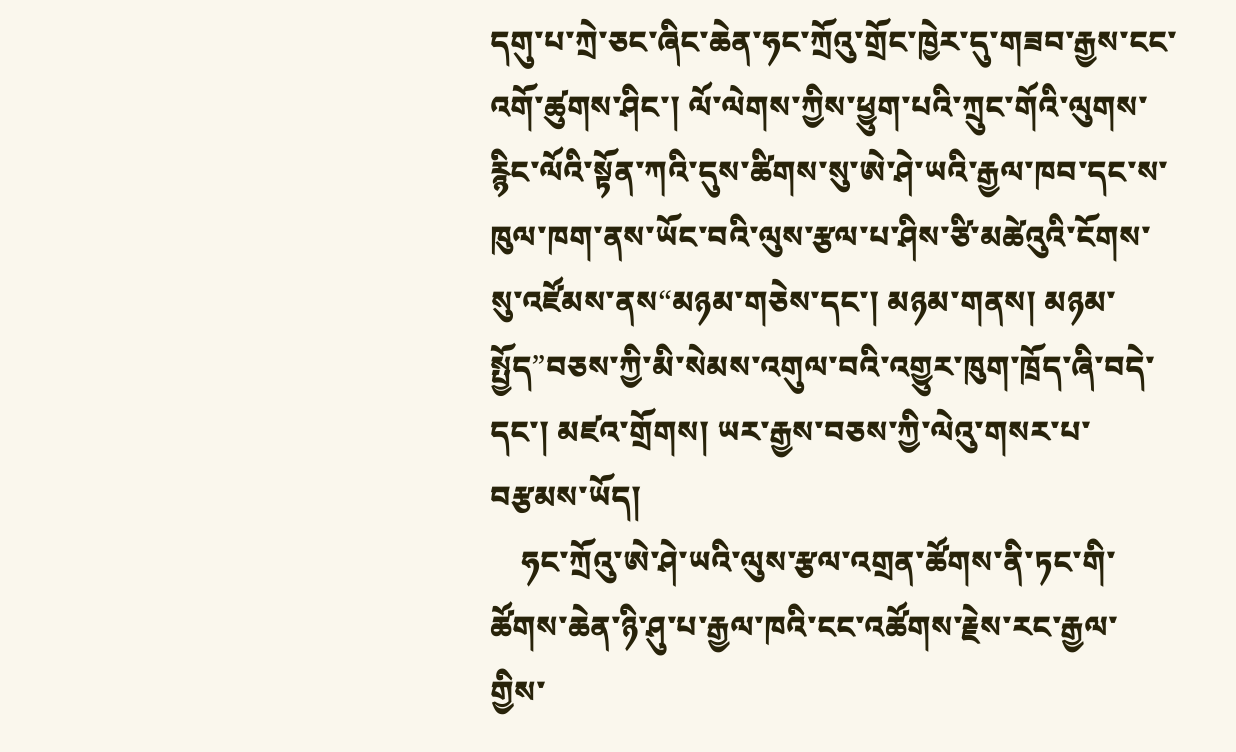དགུ་པ་ཀྲེ་ཅང་ཞིང་ཆེན་ཧང་ཀྲོའུ་གྲོང་ཁྱེར་དུ་གཟབ་རྒྱས་ངང་འགོ་ཚུགས་ཤིང་། ལོ་ལེགས་ཀྱིས་ཕྱུག་པའི་ཀྲུང་གོའི་ལུགས་རྙིང་ལོའི་སྟོན་ཀའི་དུས་ཚིགས་སུ་ཨེ་ཤེ་ཡའི་རྒྱལ་ཁབ་དང་ས་ཁུལ་ཁག་ནས་ཡོང་བའི་ལུས་རྩལ་པ་ཤིས་ཙི་མཚེའུའི་ངོགས་སུ་འཛོམས་ནས“མཉམ་གཅེས་དང་། མཉམ་གནས། མཉམ་སྤྱོད”བཅས་ཀྱི་མི་སེམས་འགུལ་བའི་འགྱུར་ཁུག་ཁྲོད་ཞི་བདེ་དང་། མཛའ་གྲོགས། ཡར་རྒྱས་བཅས་ཀྱི་ལེའུ་གསར་པ་བརྩམས་ཡོད།
    ཧང་ཀྲོའུ་ཨེ་ཤེ་ཡའི་ལུས་རྩལ་འགྲན་ཚོགས་ནི་ཏང་གི་ཚོགས་ཆེན་ཉི་ཤུ་པ་རྒྱལ་ཁའི་ངང་འཚོགས་རྗེས་རང་རྒྱལ་གྱིས་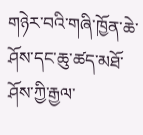གཉེར་བའི་གཞི་ཁྱོན་ཆེ་ཤོས་དང་ཆུ་ཚད་མཐོ་ཤོས་ཀྱི་རྒྱལ་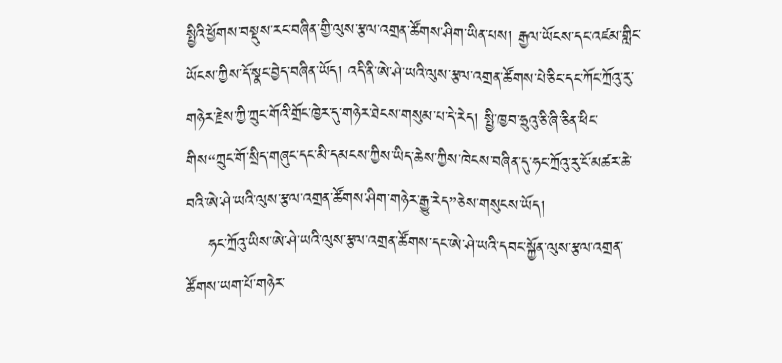སྤྱིའི་ཕྱོགས་བསྡུས་རང་བཞིན་གྱི་ལུས་རྩལ་འགྲན་ཚོགས་ཤིག་ཡིན་པས། རྒྱལ་ཡོངས་དང་འཛམ་གླིང་ཡོངས་ཀྱིས་དོ་སྣང་བྱེད་བཞིན་ཡོད། འདི་ནི་ཨེ་ཤེ་ཡའི་ལུས་རྩལ་འགྲན་ཚོགས་པེ་ཅིང་དང་ཀོང་ཀྲོའུ་རུ་གཉེར་རྗེས་ཀྱི་ཀྲུང་གོའི་གྲོང་ཁྱེར་དུ་གཉེར་ཐེངས་གསུམ་པ་དེ་རེད། སྤྱི་ཁྱབ་ཧྲུའུ་ཅི་ཞི་ཅིན་ཕིང་གིས“ཀྲུང་གོ་སྲིད་གཞུང་དང་མི་དམངས་ཀྱིས་ཡིད་ཆེས་ཀྱིས་ཁེངས་བཞིན་དུ་ཧང་ཀྲོའུ་རུ་ངོ་མཚར་ཆེ་བའི་ཨེ་ཤེ་ཡའི་ལུས་རྩལ་འགྲན་ཚོགས་ཤིག་གཉེར་རྒྱུ་རེད”ཅེས་གསུངས་ཡོད།
    ཧང་ཀྲོའུ་ཡིས་ཨེ་ཤེ་ཡའི་ལུས་རྩལ་འགྲན་ཚོགས་དང་ཨེ་ཤེ་ཡའི་དབང་སྐྱོན་ལུས་རྩལ་འགྲན་ཚོགས་ཡག་པོ་གཉེར་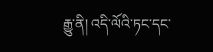རྒྱུ་ནི། འདི་ལོའི་ཏང་དང་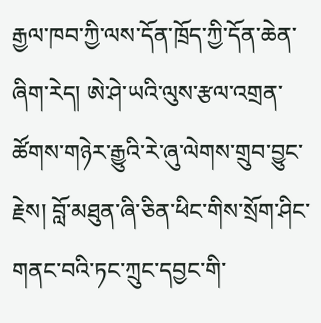རྒྱལ་ཁབ་ཀྱི་ལས་དོན་ཁྲོད་ཀྱི་དོན་ཆེན་ཞིག་རེད། ཨེ་ཤེ་ཡའི་ལུས་རྩལ་འགྲན་ཚོགས་གཉེར་རྒྱུའི་རེ་ཞུ་ལེགས་གྲུབ་བྱུང་རྗེས། བློ་མཐུན་ཞི་ཅིན་ཕིང་གིས་སྲོག་ཤིང་གནང་བའི་ཏང་ཀྲུང་དབྱང་གི་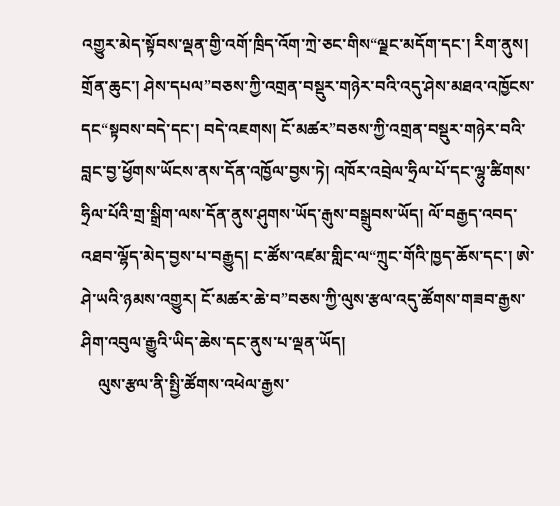འགྱུར་མེད་སྟོབས་ལྡན་གྱི་འགོ་ཁྲིད་འོག་ཀྲེ་ཅང་གིས“ལྗང་མདོག་དང་། རིག་ནུས། གྲོན་ཆུང་། ཤེས་དཔལ”བཅས་ཀྱི་འགྲན་བསྡུར་གཉེར་བའི་འདུ་ཤེས་མཐའ་འཁྱོངས་དང“སྟབས་བདེ་དང་། བདེ་འཇགས། ངོ་མཚར”བཅས་ཀྱི་འགྲན་བསྡུར་གཉེར་བའི་བླང་བྱ་ཕྱོགས་ཡོངས་ནས་དོན་འཁྱོལ་བྱས་ཏེ། འཁོར་འབྲེལ་ཧྲིལ་པོ་དང་ལྷུ་ཚིགས་ཧྲིལ་པོའི་གྲ་སྒྲིག་ལས་དོན་ནུས་ཤུགས་ཡོད་རྒུས་བསྒྲུབས་ཡོད། ལོ་བརྒྱད་འབད་འཐབ་ལྷོད་མེད་བྱས་པ་བརྒྱུད། ང་ཚོས་འཛམ་གླིང་ལ“ཀྲུང་གོའི་ཁྱད་ཆོས་དང་། ཨེ་ཤེ་ཡའི་ཉམས་འགྱུར། ངོ་མཚར་ཆེ་བ”བཅས་ཀྱི་ལུས་རྩལ་འདུ་ཚོགས་གཟབ་རྒྱས་ཤིག་འབུལ་རྒྱུའི་ཡིད་ཆེས་དང་ནུས་པ་ལྡན་ཡོད།
    ལུས་རྩལ་ནི་སྤྱི་ཚོགས་འཕེལ་རྒྱས་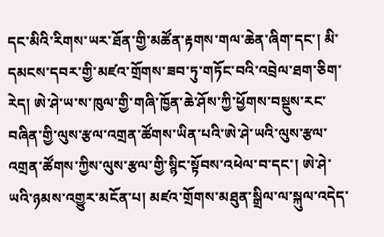དང་མིའི་རིགས་ཡར་ཐོན་གྱི་མཚོན་རྟགས་གལ་ཆེན་ཞིག་དང་། མི་དམངས་དབར་གྱི་མཛའ་གྲོགས་ཟབ་ཏུ་གཏོང་བའི་འབྲེལ་ཐག་ཅིག་རེད། ཨེ་ཤེ་ཡ་ས་ཁུལ་གྱི་གཞི་ཁྱོན་ཆེ་ཤོས་ཀྱི་ཕྱོགས་བསྡུས་རང་བཞིན་གྱི་ལུས་རྩལ་འགྲན་ཚོགས་ཡིན་པའི་ཨེ་ཤེ་ཡའི་ལུས་རྩལ་འགྲན་ཚོགས་ཀྱིས་ལུས་རྩལ་གྱི་སྙིང་སྟོབས་འཕེལ་བ་དང་། ཨེ་ཤེ་ཡའི་ཉམས་འགྱུར་མངོན་པ། མཛའ་གྲོགས་མཐུན་སྒྲིལ་ལ་སྐུལ་འདེད་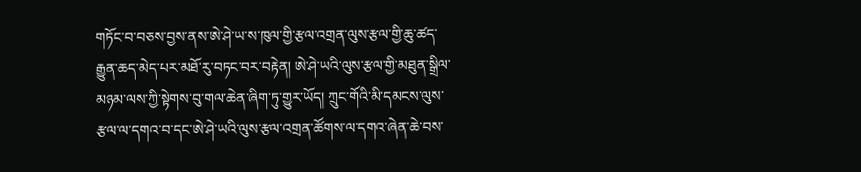གཏོང་བ་བཅས་བྱས་ནས་ཨེ་ཤེ་ཡ་ས་ཁུལ་གྱི་རྩལ་འགྲན་ལུས་རྩལ་གྱི་ཆུ་ཚད་རྒྱུན་ཆད་མེད་པར་མཐོ་རུ་བཏང་བར་བརྟེན། ཨེ་ཤེ་ཡའི་ལུས་རྩལ་གྱི་མཐུན་སྒྲིལ་མཉམ་ལས་ཀྱི་སྟེགས་བུ་གལ་ཆེན་ཞིག་ཏུ་གྱུར་ཡོད། ཀྲུང་གོའི་མི་དམངས་ལུས་རྩལ་ལ་དགའ་བ་དང་ཨེ་ཤེ་ཡའི་ལུས་རྩལ་འགྲན་ཚོགས་ལ་དགའ་ཞེན་ཆེ་བས་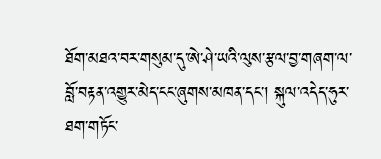ཐོག་མཐའ་བར་གསུམ་དུ་ཨེ་ཤེ་ཡའི་ལུས་རྩལ་བྱ་གཞག་ལ་བློ་བརྟན་འགྱུར་མེད་ངང་ཞུགས་མཁན་དང་། སྐུལ་འདེད་ཧུར་ཐག་གཏོང་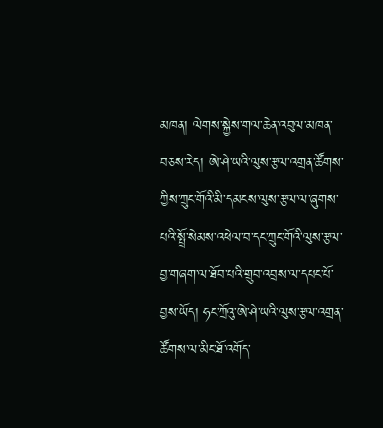མཁན། ལེགས་སྐྱེས་གལ་ཆེན་འབུལ་མཁན་བཅས་རེད། ཨེ་ཤེ་ཡའི་ལུས་རྩལ་འགྲན་ཚོགས་ཀྱིས་ཀྲུང་གོའི་མི་དམངས་ལུས་རྩལ་ལ་ཞུགས་པའི་སྤྲོ་སེམས་འཕེལ་བ་དང་ཀྲུང་གོའི་ལུས་རྩལ་བྱ་གཞག་ལ་ཐོབ་པའི་གྲུབ་འབྲས་ལ་དཔང་པོ་བྱས་ཡོད། ཧང་ཀྲོའུ་ཨེ་ཤེ་ཡའི་ལུས་རྩལ་འགྲན་ཚོགས་ལ་མིང་ཐོ་འགོད་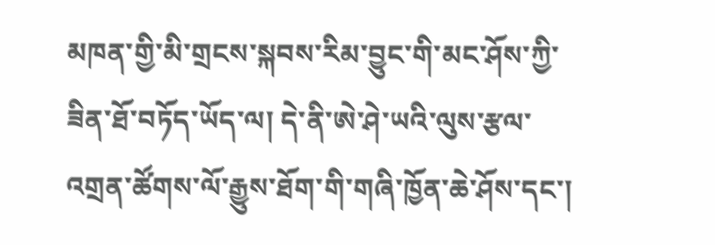མཁན་གྱི་མི་གྲངས་སྐབས་རིམ་བྱུང་གི་མང་ཤོས་ཀྱི་ཟིན་ཐོ་བཏོད་ཡོད་ལ། དེ་ནི་ཨེ་ཤེ་ཡའི་ལུས་རྩལ་འགྲན་ཚོགས་ལོ་རྒྱུས་ཐོག་གི་གཞི་ཁྱོན་ཆེ་ཤོས་དང་།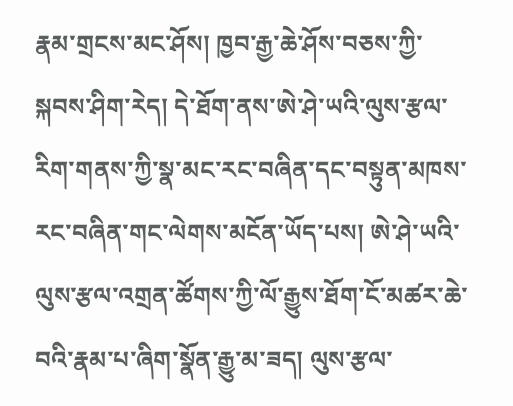རྣམ་གྲངས་མང་ཤོས། ཁྱབ་རྒྱ་ཆེ་ཤོས་བཅས་ཀྱི་སྐབས་ཤིག་རེད། དེ་ཐོག་ནས་ཨེ་ཤེ་ཡའི་ལུས་རྩལ་རིག་གནས་ཀྱི་སྣ་མང་རང་བཞིན་དང་བསྟུན་མཁས་རང་བཞིན་གང་ལེགས་མངོན་ཡོད་པས། ཨེ་ཤེ་ཡའི་ལུས་རྩལ་འགྲན་ཚོགས་ཀྱི་ལོ་རྒྱུས་ཐོག་ངོ་མཚར་ཆེ་བའི་རྣམ་པ་ཞིག་སྣོན་རྒྱུ་མ་ཟད། ལུས་རྩལ་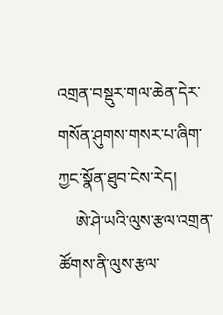འགྲན་བསྡུར་གལ་ཆེན་དེར་གསོན་ཤུགས་གསར་པ་ཞིག་ཀྱང་སྣོན་ཐུབ་ངེས་རེད།
    ཨེ་ཤེ་ཡའི་ལུས་རྩལ་འགྲན་ཚོགས་ནི་ལུས་རྩལ་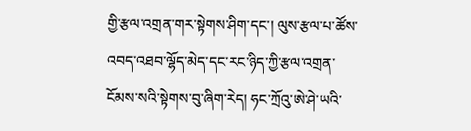གྱི་རྩལ་འགྲན་གར་སྟེགས་ཤིག་དང་། ལུས་རྩལ་པ་ཚོས་འབད་འཐབ་ལྷོད་མེད་དང་རང་ཉིད་ཀྱི་རྩལ་འགྲན་ངོམས་སའི་སྟེགས་བུ་ཞིག་རེད། ཧང་ཀྲོའུ་ཨེ་ཤེ་ཡའི་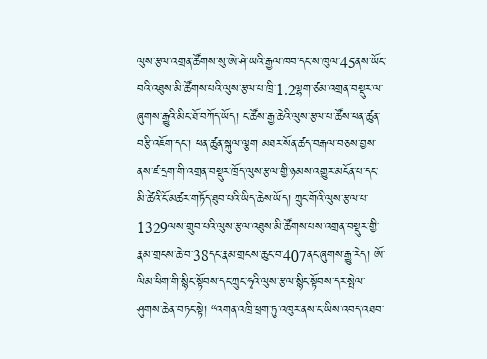ལུས་རྩལ་འགྲན་ཚོགས་སུ་ཨེ་ཤེ་ཡའི་རྒྱལ་ཁབ་དང་ས་ཁུལ་45ནས་ཡོང་བའི་འཐུས་མི་ཚོགས་པའི་ལུས་རྩལ་པ་ཁྲི་1.2ལྷག་ཙམ་འགྲན་བསྡུར་ལ་ཞུགས་རྒྱུའི་མིང་ཐོ་བཀོད་ཡོད། ང་ཚོས་རྒྱ་ཆེའི་ལུས་རྩལ་པ་ཚོས་ཕན་ཚུན་བརྩི་འཇོག་དང་། ཕན་ཚུན་སྐུལ་ལྕག མཐར་སོན་ཚད་བརྒལ་བཅས་བྱས་ནས་ཛ་དྲག་གི་འགྲན་བསྡུར་ཁྲོད་ལུས་རྩལ་གྱི་ཉམས་འགྱུར་མངོན་པ་དང་མི་ཚེའི་ངོ་མཚར་གཏོད་ཐུབ་པའི་ཡིད་ཆེས་ཡོད། ཀྲུང་གོའི་ལུས་རྩལ་པ་1329ལས་གྲུབ་པའི་ལུས་རྩལ་འཐུས་མི་ཚོགས་པས་འགྲན་བསྡུར་གྱི་རྣམ་གྲངས་ཆེ་བ་38དང་རྣམ་གྲངས་ཆུང་བ་407ནང་ཞུགས་རྒྱུ་རེད། ཨོ་ལིམ་ཕིག་གི་སྙིང་སྟོབས་དང་ཀྲུང་ཧྭའི་ལུས་རྩལ་སྙིང་སྟོབས་དར་སྤེལ་ཤུགས་ཆེན་བཏང་སྟེ། “འགན་འཁྲི་ཕྲག་ཏུ་འཁུར་ནས་ང་ཡིས་འབད་འཐབ་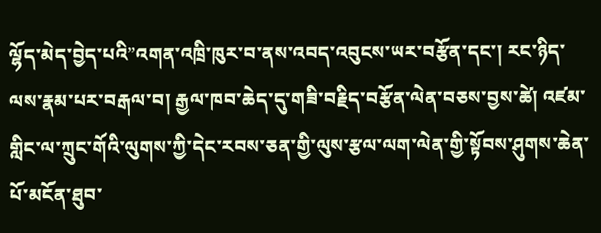ལྷོད་མེད་བྱེད་པའི”འགན་འཁྲི་ཁུར་བ་ནས་འབད་འབུངས་ཡར་བརྩོན་དང་། རང་ཉིད་ལས་རྣམ་པར་བརྒལ་བ། རྒྱལ་ཁབ་ཆེད་དུ་གཟི་བརྗིད་བརྩོན་ལེན་བཅས་བྱས་ཚེ། འཛམ་གླིང་ལ་ཀྲུང་གོའི་ལུགས་ཀྱི་དེང་རབས་ཅན་གྱི་ལུས་རྩལ་ལག་ལེན་གྱི་སྟོབས་ཤུགས་ཆེན་པོ་མངོན་ཐུབ་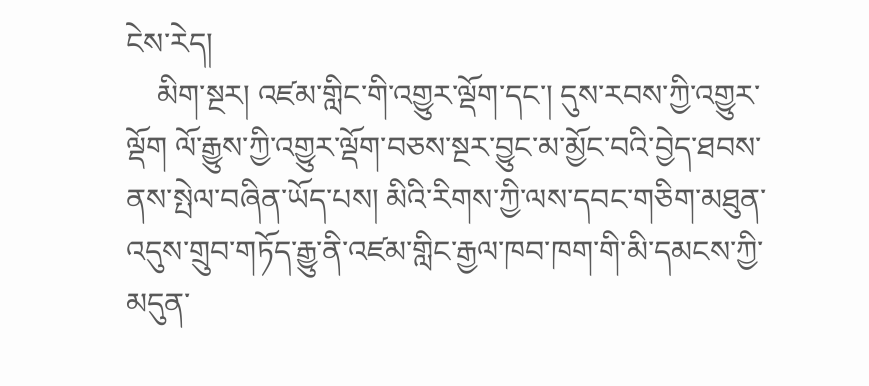ངེས་རེད།
    མིག་སྔར། འཛམ་གླིང་གི་འགྱུར་ལྡོག་དང་། དུས་རབས་ཀྱི་འགྱུར་ལྡོག ལོ་རྒྱུས་ཀྱི་འགྱུར་ལྡོག་བཅས་སྔར་བྱུང་མ་མྱོང་བའི་བྱེད་ཐབས་ནས་སྤེལ་བཞིན་ཡོད་པས། མིའི་རིགས་ཀྱི་ལས་དབང་གཅིག་མཐུན་འདུས་གྲུབ་གཏོད་རྒྱུ་ནི་འཛམ་གླིང་རྒྱལ་ཁབ་ཁག་གི་མི་དམངས་ཀྱི་མདུན་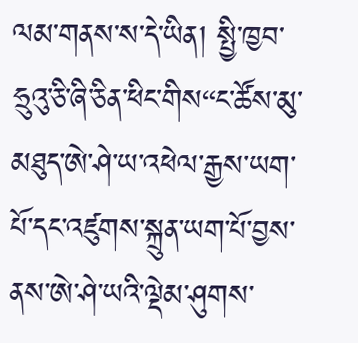ལམ་གནས་ས་དེ་ཡིན། སྤྱི་ཁྱབ་ཧྲུའུ་ཅི་ཞི་ཅིན་ཕིང་གིས“ང་ཚོས་མུ་མཐུད་ཨེ་ཤེ་ཡ་འཕེལ་རྒྱས་ཡག་པོ་དང་འཛུགས་སྐྲུན་ཡག་པོ་བྱས་ནས་ཨེ་ཤེ་ཡའི་ལྡེམ་ཤུགས་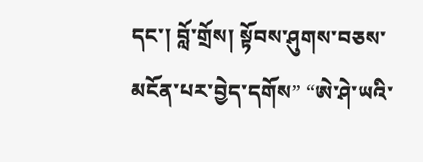དང་། བློ་གྲོས། སྟོབས་ཤུགས་བཅས་མངོན་པར་བྱེད་དགོས” “ཨེ་ཤེ་ཡའི་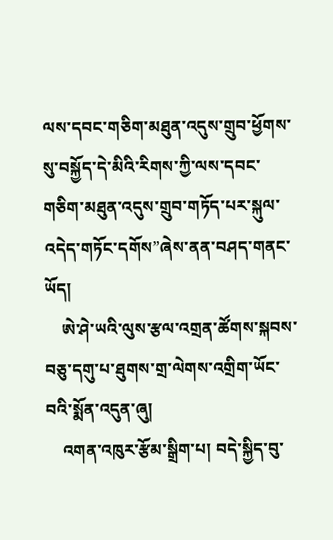ལས་དབང་གཅིག་མཐུན་འདུས་གྲུབ་ཕྱོགས་སུ་བསྐྱོད་དེ་མིའི་རིགས་ཀྱི་ལས་དབང་གཅིག་མཐུན་འདུས་གྲུབ་གཏོད་པར་སྐུལ་འདེད་གཏོང་དགོས”ཞེས་ནན་བཤད་གནང་ཡོད།
    ཨེ་ཤེ་ཡའི་ལུས་རྩལ་འགྲན་ཚོགས་སྐབས་བཅུ་དགུ་པ་ཐུགས་གྲ་ལེགས་འགྲིག་ཡོང་བའི་སྨོན་འདུན་ཞུ།
    འགན་འཁུར་རྩོམ་སྒྲིག་པ། བདེ་སྐྱིད་བུ་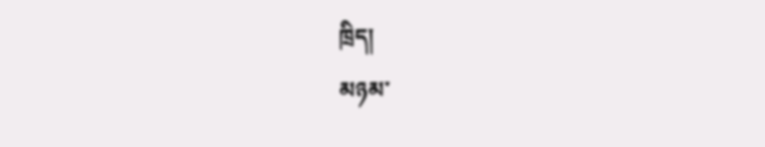ཁྲིད།
མཉམ་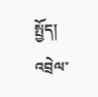སྤྱོད།
འབྲེལ་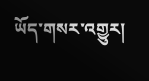ཡོད་གསར་འགྱུར།